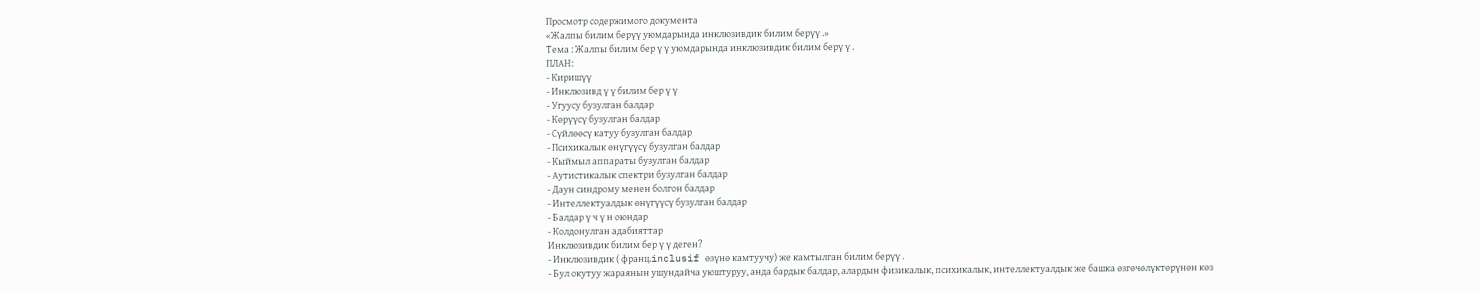Просмотр содержимого документа
«Жалпы билим берүү уюмдарында инклюзивдик билим берүү .»
Тема : Жалпы билим бер ү ү уюмдарында инклюзивдик билим берү ү .
ПЛАН:
- Киришүү
- Инклюзивд ү ү билим бер ү ү
- Угуусу бузулган балдар
- Көрүүсү бузулган балдар
- Сүйлөөсү катуу бузулган балдар
- Психикалык өнүгүүсү бузулган балдар
- Кыймыл аппараты бузулган балдар
- Аутистикалык спектри бузулган балдар
- Даун синдрому менен болгон балдар
- Интеллектуалдык өнүгүүсү бузулган балдар
- Балдар ү ч ү н оюндар
- Колдонулган адабияттар
Инклюзивдик билим бер ү ү деген?
- Инклюзивдик ( франц.inclusif өзүнө камтуучу) же камтылган билим берүү .
- Бул окутуу жараянын ушундайча уюштуруу, анда бардык балдар, алардын физикалык, психикалык, интеллектуалдык же башка өзгөчөлүктөрүнөн көз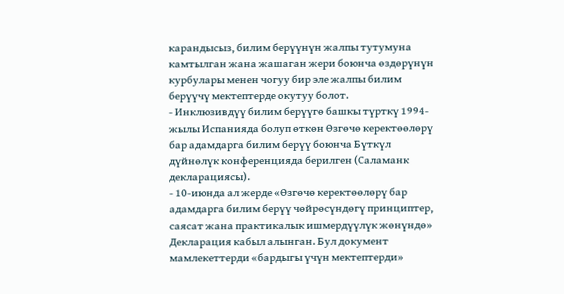карандысыз, билим берүүнүн жалпы тутумуна камтылган жана жашаган жери боюнча өздөрүнүн курбулары менен чогуу бир эле жалпы билим берүүчү мектептерде окутуу болот.
- Инклюзивдүү билим берүүгө башкы түрткү 1994-жылы Испанияда болуп өткөн Өзгөчө керектөөлөрү бар адамдарга билим берүү боюнча Бүткүл дүйнөлүк конференцияда берилген (Саламанк декларациясы).
- 10-июнда ал жерде «Өзгөчө керектөөлөрү бар адамдарга билим берүү чөйрөсүндөгү принциптер, саясат жана практикалык ишмердүүлүк жөнүндө» Декларация кабыл алынган. Бул документ мамлекеттерди «бардыгы үчүн мектептерди»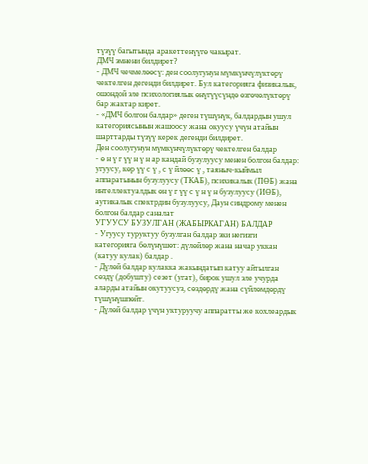түзүү багытында аракеттенүүгө чакырат.
ДМЧ эмнени билдирет?
- ДМЧ чечмелөөсү: ден соолугунун мүмкүнчүлүктөрү чектелген дегенди билдирет. Бул категорияга физикалык, ошондой эле психологиялык өнүгүүсүндө өзгөчөлүктөрү бар жактар кирет.
- «ДМЧ болгон балдар» деген түшүнүк, балдардын ушул категориясынын жашоосу жана окуусу үчүн атайын шарттарды түзүү керек дегенди билдирет.
Ден соолугунун мүмкүнчүлүктөрү чектелген балдар
- ө н ү г үү н ү н ар кандай бузулуусу менен болгон балдар: угуусу, көр үү с ү , с ү йлөөс ү , таяныч-кыймыл аппаратынын бузулуусу (ТКАБ), психикалык (ПӨБ) жана интеллектуалдык өн ү г үү с ү н ү н бузулуусу (ИӨБ), аутикалык спектрдин бузулуусу, Даун синдрому менен болгон балдар саналат
УГУУСУ БУЗУЛГАН (ЖАБЫРКАГАН) БАЛДАР
- Угуусу туруктуу бузулган балдар эки негизги категорияга бөлүнүшөт: дүлөйлөр жана начар уккан (катуу кулак) балдар .
- Дүлөй балдар кулакка жакындатып катуу айтылган сөздү (добушту) сезет (угат), бирок ушул эле учурда аларды атайын окутуусуз, сөздөрдү жана сүйлөмдөрдү түшүнүшпөйт.
- Дүлөй балдар үчүн уктуруучу аппаратты же кохлеардык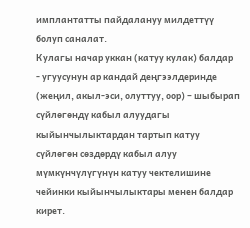имплантатты пайдалануу милдеттүү болуп саналат.
Кулагы начар уккан (катуу кулак) балдар
- угуусунун ар кандай деңгээлдеринде (жеңил, акыл-эси, олуттуу, оор) – шыбырап сүйлөгөндү кабыл алуудагы кыйынчылыктардан тартып катуу сүйлөгөн сөздөрдү кабыл алуу мүмкүнчүлүгүнүн катуу чектелишине чейинки кыйынчылыктары менен балдар кирет.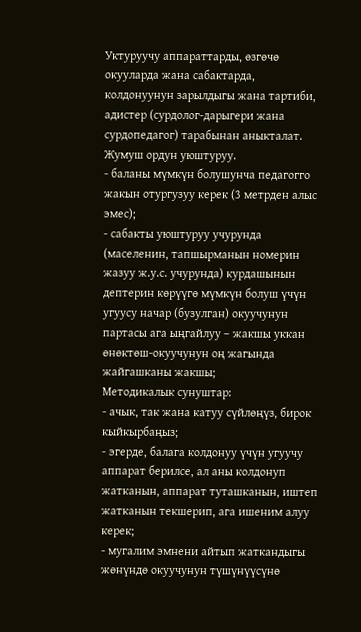Уктуруучу аппараттарды, өзгөчө окууларда жана сабактарда, колдонуунун зарылдыгы жана тартиби, адистер (сурдолог-дарыгери жана сурдопедагог) тарабынан аныкталат.
Жумуш ордун уюштуруу.
- баланы мүмкүн болушунча педагогго жакын отургузуу керек (3 метрден алыс эмес);
- сабакты уюштуруу учурунда (маселенин, тапшырманын номерин жазуу ж.у.с. учурунда) курдашынын дептерин көрүүгө мүмкүн болуш үчүн угуусу начар (бузулган) окуучунун партасы ага ыңгайлуу – жакшы уккан өнөктөш-окуучунун оң жагында жайгашканы жакшы;
Методикалык сунуштар:
- ачык, так жана катуу сүйлөңүз, бирок кыйкырбаңыз;
- эгерде, балага колдонуу үчүн угуучу аппарат берилсе, ал аны колдонуп жатканын, аппарат туташканын, иштеп жатканын текшерип, ага ишеним алуу керек;
- мугалим эмнени айтып жаткандыгы жөнүндө окуучунун түшүнүүсүнө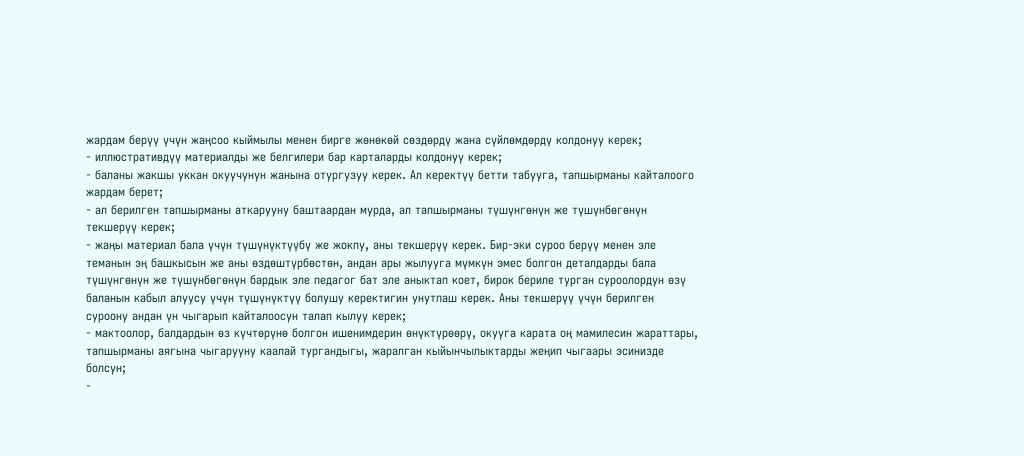жардам берүү үчүн жаңсоо кыймылы менен бирге жөнөкөй сөздөрдү жана сүйлөмдөрдү колдонуу керек;
- иллюстративдүү материалды же белгилери бар карталарды колдонуу керек;
- баланы жакшы уккан окуучунун жанына отургузуу керек. Ал керектүү бетти табууга, тапшырманы кайталоого жардам берет;
- ал берилген тапшырманы аткарууну баштаардан мурда, ал тапшырманы түшүнгөнүн же түшүнбөгөнүн текшерүү керек;
- жаңы материал бала үчүн түшүнүктүүбү же жокпу, аны текшерүү керек. Бир-эки суроо берүү менен эле теманын эң башкысын же аны өздөштүрбөстөн, андан ары жылууга мүмкүн эмес болгон деталдарды бала түшүнгөнүн же түшүнбөгөнүн бардык эле педагог бат эле аныктап коет, бирок бериле турган суроолордун өзү баланын кабыл алуусу үчүн түшүнүктүү болушу керектигин унутпаш керек. Аны текшерүү үчүн берилген суроону андан үн чыгарып кайталоосун талап кылуу керек;
- мактоолор, балдардын өз күчтөрүнө болгон ишенимдерин өнүктүрөөрү, окууга карата оң мамилесин жараттары, тапшырманы аягына чыгарууну каалай тургандыгы, жаралган кыйынчылыктарды жеңип чыгаары эсинизде болсун;
-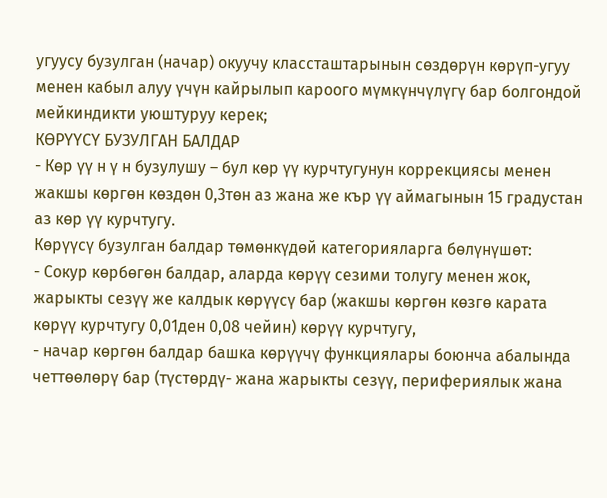угуусу бузулган (начар) окуучу классташтарынын сөздөрүн көрүп-угуу менен кабыл алуу үчүн кайрылып кароого мүмкүнчүлүгү бар болгондой мейкиндикти уюштуруу керек;
КӨРҮҮСҮ БУЗУЛГАН БАЛДАР
- Көр үү н ү н бузулушу – бул көр үү курчтугунун коррекциясы менен жакшы көргөн көздөн 0,3төн аз жана же кър үү аймагынын 15 градустан аз көр үү курчтугу.
Көрүүсү бузулган балдар төмөнкүдөй категорияларга бөлүнүшөт:
- Сокур көрбөгөн балдар, аларда көрүү сезими толугу менен жок, жарыкты сезүү же калдык көрүүсү бар (жакшы көргөн көзгө карата көрүү курчтугу 0,01ден 0,08 чейин) көрүү курчтугу,
- начар көргөн балдар башка көрүүчү функциялары боюнча абалында четтөөлөрү бар (түстөрдү- жана жарыкты сезүү, перифериялык жана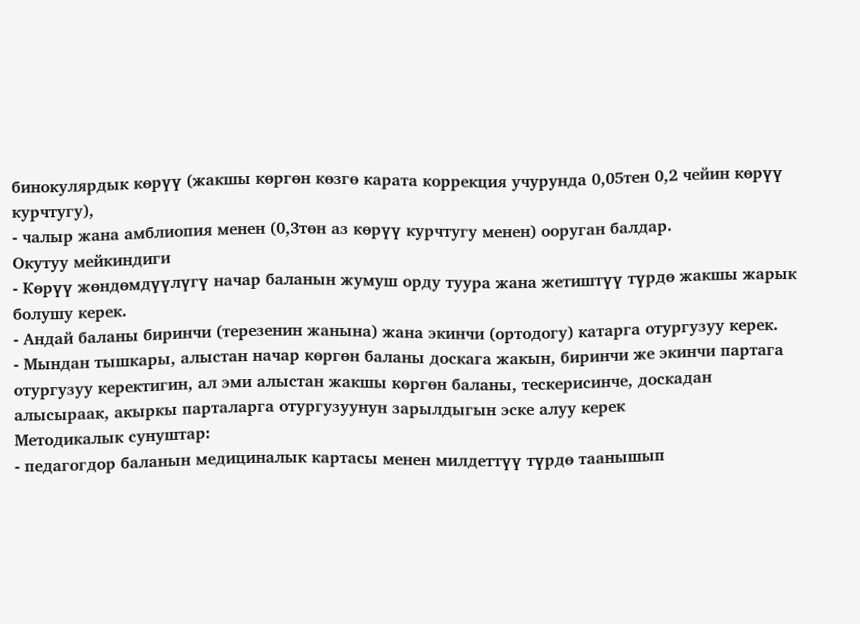бинокулярдык көрүү (жакшы көргөн көзгө карата коррекция учурунда 0,05тен 0,2 чейин көрүү курчтугу),
- чалыр жана амблиопия менен (0,3төн аз көрүү курчтугу менен) ооруган балдар.
Окутуу мейкиндиги
- Көрүү жөндөмдүүлүгү начар баланын жумуш орду туура жана жетиштүү түрдө жакшы жарык болушу керек.
- Андай баланы биринчи (терезенин жанына) жана экинчи (ортодогу) катарга отургузуу керек.
- Мындан тышкары, алыстан начар көргөн баланы доскага жакын, биринчи же экинчи партага отургузуу керектигин, ал эми алыстан жакшы көргөн баланы, тескерисинче, доскадан алысыраак, акыркы парталарга отургузуунун зарылдыгын эске алуу керек
Методикалык сунуштар:
- педагогдор баланын медициналык картасы менен милдеттүү түрдө таанышып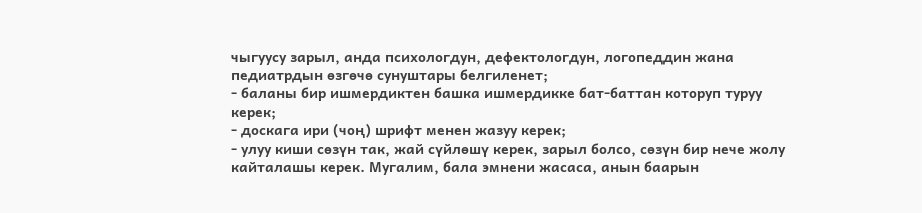чыгуусу зарыл, анда психологдун, дефектологдун, логопеддин жана педиатрдын өзгөчө сунуштары белгиленет;
- баланы бир ишмердиктен башка ишмердикке бат-баттан которуп туруу керек;
- доскага ири (чоң) шрифт менен жазуу керек;
- улуу киши сөзүн так, жай сүйлөшү керек, зарыл болсо, сөзүн бир нече жолу кайталашы керек. Мугалим, бала эмнени жасаса, анын баарын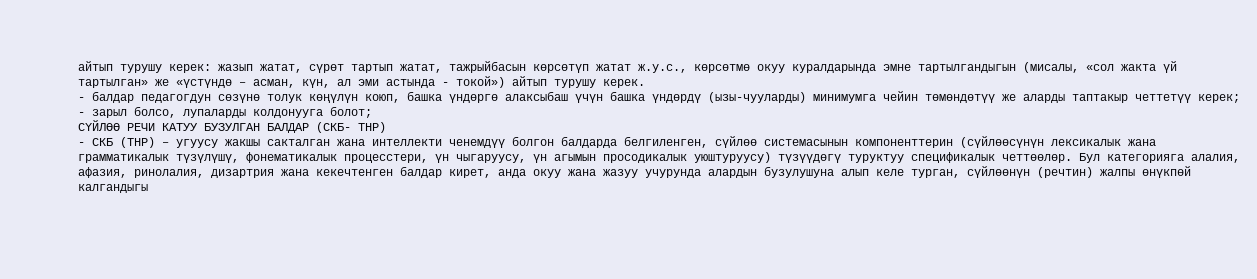айтып турушу керек: жазып жатат, сүрөт тартып жатат, тажрыйбасын көрсөтүп жатат ж.у.с., көрсөтмө окуу куралдарында эмне тартылгандыгын (мисалы, «сол жакта үй тартылган» же «үстүндө – асман, күн, ал эми астында - токой») айтып турушу керек.
- балдар педагогдун сөзүнө толук көңүлүн коюп, башка үндөргө алаксыбаш үчүн башка үндөрдү (ызы-чууларды) минимумга чейин төмөндөтүү же аларды таптакыр четтетүү керек;
- зарыл болсо, лупаларды колдонууга болот;
СҮЙЛӨӨ РЕЧИ КАТУУ БУЗУЛГАН БАЛДАР (СКБ- ТНР)
- СКБ (ТНР) – угуусу жакшы сакталган жана интеллекти ченемдүү болгон балдарда белгиленген, сүйлөө системасынын компоненттерин (сүйлөөсүнүн лексикалык жана грамматикалык түзүлүшү, фонематикалык процесстери, үн чыгаруусу, үн агымын просодикалык уюштуруусу) түзүүдөгү туруктуу спецификалык четтөөлөр. Бул категорияга алалия, афазия, ринолалия, дизартрия жана кекечтенген балдар кирет, анда окуу жана жазуу учурунда алардын бузулушуна алып келе турган, сүйлөөнүн (речтин) жалпы өнүкпөй калгандыгы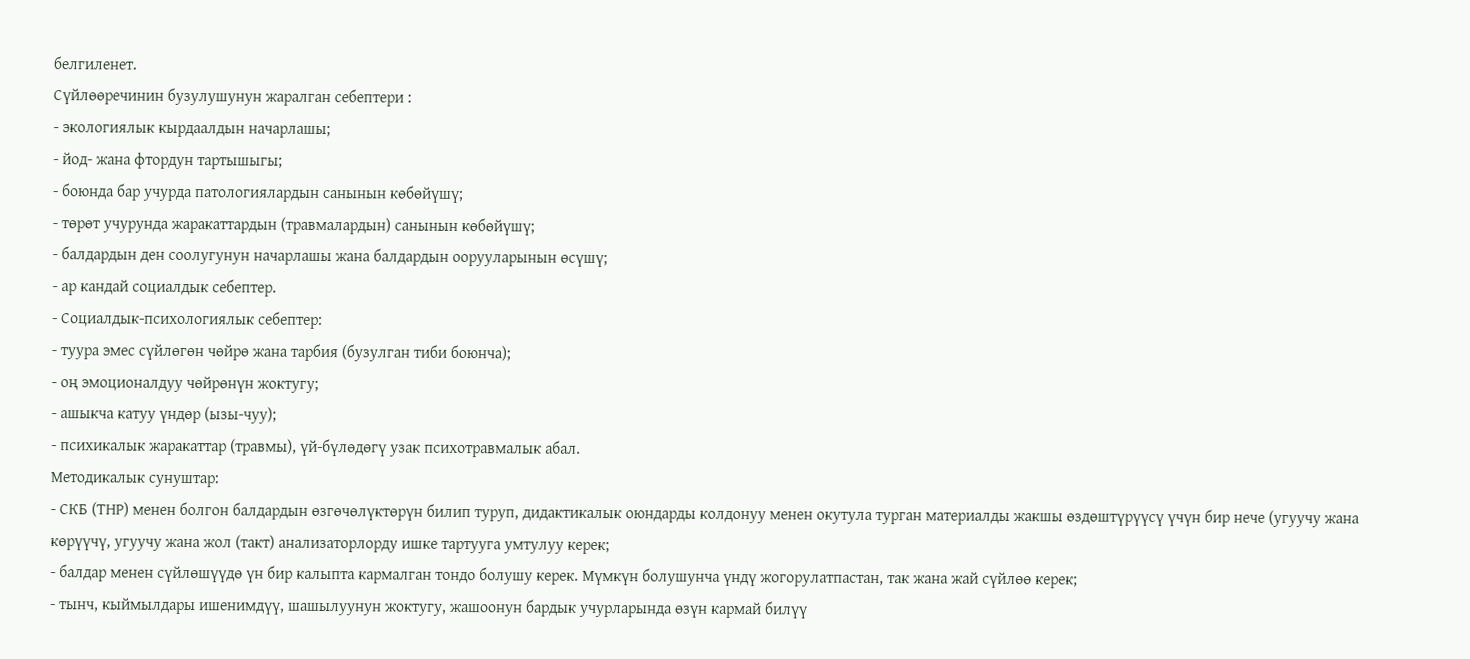белгиленет.
Сүйлөөречинин бузулушунун жаралган себептери :
- экологиялык кырдаалдын начарлашы;
- йод- жана фтордун тартышыгы;
- боюнда бар учурда патологиялардын санынын көбөйүшү;
- төрөт учурунда жаракаттардын (травмалардын) санынын көбөйүшү;
- балдардын ден соолугунун начарлашы жана балдардын оорууларынын өсүшү;
- ар кандай социалдык себептер.
- Социалдык-психологиялык себептер:
- туура эмес сүйлөгөн чөйрө жана тарбия (бузулган тиби боюнча);
- оң эмоционалдуу чөйрөнүн жоктугу;
- ашыкча катуу үндөр (ызы-чуу);
- психикалык жаракаттар (травмы), үй-бүлөдөгү узак психотравмалык абал.
Методикалык сунуштар:
- СКБ (ТНР) менен болгон балдардын өзгөчөлүктөрүн билип туруп, дидактикалык оюндарды колдонуу менен окутула турган материалды жакшы өздөштүрүүсү үчүн бир нече (угуучу жана көрүүчү, угуучу жана жол (такт) анализаторлорду ишке тартууга умтулуу керек;
- балдар менен сүйлөшүүдө үн бир калыпта кармалган тондо болушу керек. Мүмкүн болушунча үндү жогорулатпастан, так жана жай сүйлөө керек;
- тынч, кыймылдары ишенимдүү, шашылуунун жоктугу, жашоонун бардык учурларында өзүн кармай билүү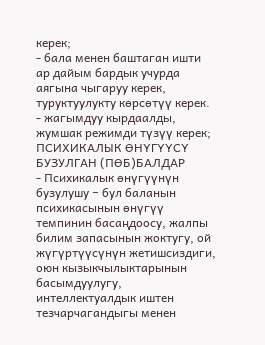керек;
- бала менен баштаган ишти ар дайым бардык учурда аягына чыгаруу керек, туруктуулукту көрсөтүү керек.
- жагымдуу кырдаалды, жумшак режимди түзүү керек;
ПСИХИКАЛЫК ӨНҮГҮҮСҮ БУЗУЛГАН (ПӨБ)БАЛДАР
- Психикалык өнүгүүнүн бузулушу − бул баланын психикасынын өнүгүү темпинин басаңдоосу, жалпы билим запасынын жоктугу, ой жүгүртүүсүнүн жетишсиздиги, оюн кызыкчылыктарынын басымдуулугу, интеллектуалдык иштен тезчарчагандыгы менен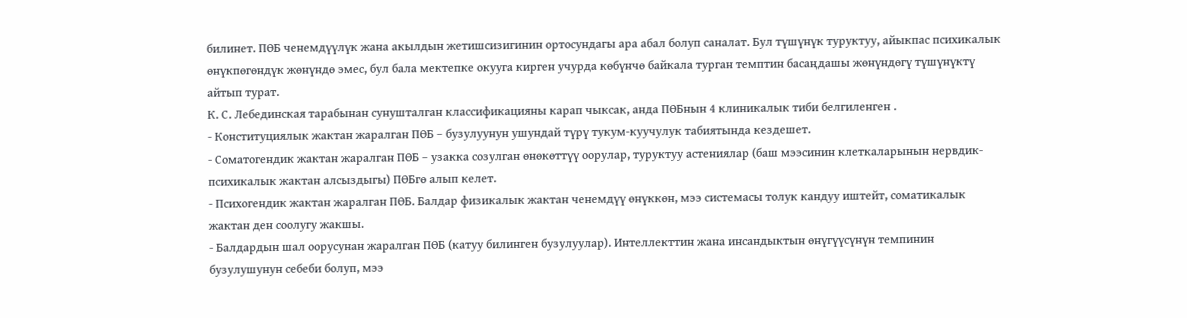билинет. ПӨБ ченемдүүлүк жана акылдын жетишсизигинин ортосундагы ара абал болуп саналат. Бул түшүнүк туруктуу, айыкпас психикалык өнүкпөгөндүк жөнүндө эмес, бул бала мектепке окууга кирген учурда көбүнчө байкала турган темптин басаңдашы жөнүндөгү түшүнүктү айтып турат.
К. С. Лебединская тарабынан сунушталган классификацияны карап чыксак, анда ПӨБнын 4 клиникалык тиби белгиленген .
- Конституциялык жактан жаралган ПӨБ – бузулуунун ушундай түрү тукум-куучулук табиятында кездешет.
- Соматогендик жактан жаралган ПӨБ – узакка созулган өнөкөттүү оорулар, туруктуу астениялар (баш мээсинин клеткаларынын нервдик-психикалык жактан алсыздыгы) ПӨБгө алып келет.
- Психогендик жактан жаралган ПӨБ. Балдар физикалык жактан ченемдүү өнүккөн, мээ системасы толук кандуу иштейт, соматикалык жактан ден соолугу жакшы.
- Балдардын шал оорусунан жаралган ПӨБ (катуу билинген бузулуулар). Интеллекттин жана инсандыктын өнүгүүсүнүн темпинин бузулушунун себеби болуп, мээ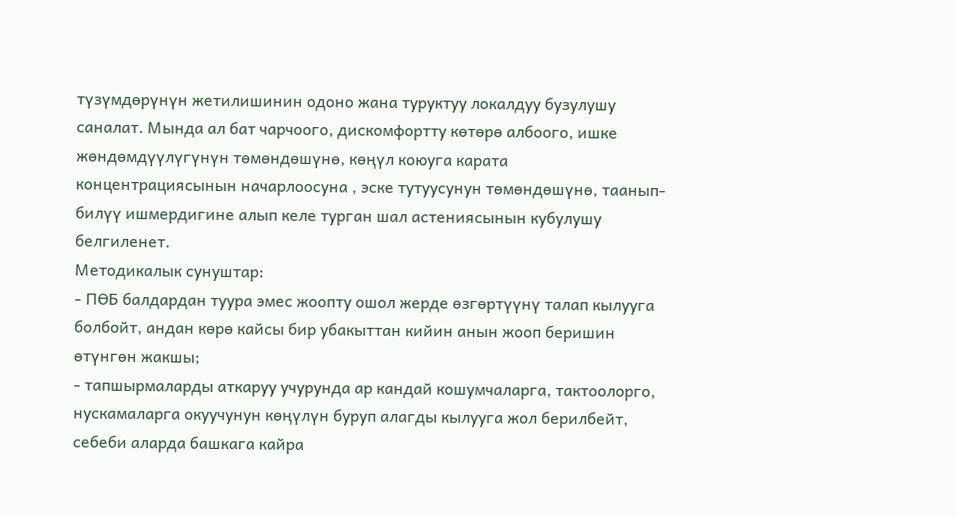түзүмдөрүнүн жетилишинин одоно жана туруктуу локалдуу бузулушу саналат. Мында ал бат чарчоого, дискомфортту көтөрө албоого, ишке жөндөмдүүлүгүнүн төмөндөшүнө, көңүл коюуга карата концентрациясынын начарлоосуна , эске тутуусунун төмөндөшүнө, таанып-билүү ишмердигине алып келе турган шал астениясынын кубулушу белгиленет.
Методикалык сунуштар:
- ПӨБ балдардан туура эмес жоопту ошол жерде өзгөртүүнү талап кылууга болбойт, андан көрө кайсы бир убакыттан кийин анын жооп беришин өтүнгөн жакшы;
- тапшырмаларды аткаруу учурунда ар кандай кошумчаларга, тактоолорго, нускамаларга окуучунун көңүлүн буруп алагды кылууга жол берилбейт, себеби аларда башкага кайра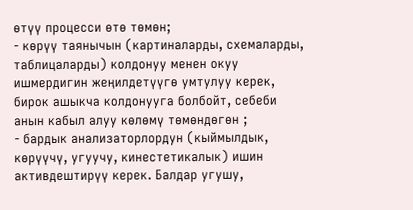өтүү процесси өтө төмөн;
- көрүү таянычын (картиналарды, схемаларды, таблицаларды) колдонуу менен окуу ишмердигин жеңилдетүүгө умтулуу керек, бирок ашыкча колдонууга болбойт, себеби анын кабыл алуу көлөмү төмөндөгөн ;
- бардык анализаторлордун (кыймылдык, көрүүчү, угуучу, кинестетикалык) ишин активдештирүү керек. Балдар угушу,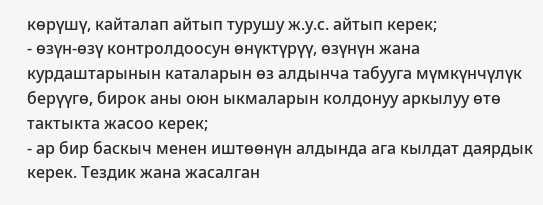көрүшү, кайталап айтып турушу ж.у.с. айтып керек;
- өзүн-өзү контролдоосун өнүктүрүү, өзүнүн жана курдаштарынын каталарын өз алдынча табууга мүмкүнчүлүк берүүгө, бирок аны оюн ыкмаларын колдонуу аркылуу өтө тактыкта жасоо керек;
- ар бир баскыч менен иштөөнүн алдында ага кылдат даярдык керек. Тездик жана жасалган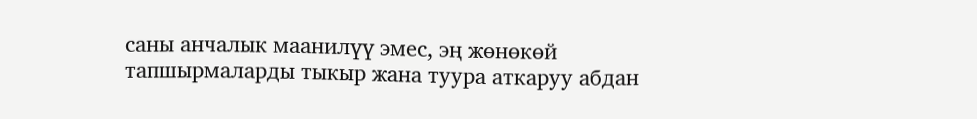саны анчалык маанилүү эмес, эң жөнөкөй тапшырмаларды тыкыр жана туура аткаруу абдан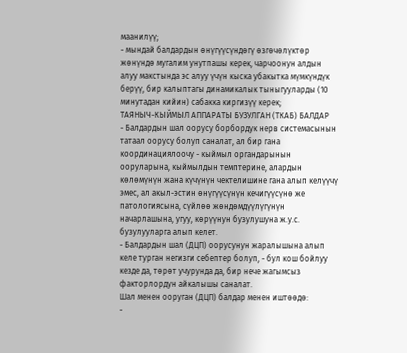маанилүү;
- мындай балдардын өнүгүүсүндөгү өзгөчөлүктөр жөнүндө мугалим унутпашы керек, чарчоонун алдын алуу макстында эс алуу үчүн кыска убакытка мүмкүндүк берүү, бир калыптагы динамикалык тыныгууларды (10 минутадан кийин) сабакка киргизүү керек;
ТАЯНЫЧ-КЫЙМЫЛ АППАРАТЫ БУЗУЛГАН (ТКАБ) БАЛДАР
- Балдардын шал оорусу борбордук нерв системасынын татаал оорусу болуп саналат, ал бир гана координациялоочу - кыймыл органдарынын ооруларына, кыймылдын темптерине, алардын көлөмүнүн жана күчүнүн чектелишине гана алып келүүчү эмес, ал акыл-эстин өнүгүүсүнүн кечигүүсүнө же патологиясына, сүйлөө жөндөмдүүлүгүнүн начарлашына, угуу, көрүүнун бузулушуна ж.у.с. бузулууларга алып келет.
- Балдардын шал (ДЦП) оорусунун жаралышына алып келе турган негизги себептер болуп, - бул кош бойлуу кезде да, төрөт учурунда да, бир нече жагымсыз факторлордун айкалышы саналат.
Шал менен ооруган (ДЦП) балдар менен иштөөдө:
-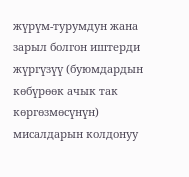жүрүм-турумдун жана зарыл болгон иштерди жүргүзүү (буюмдардын көбүрөөк ачык так көргөзмөсүнүн) мисалдарын колдонуу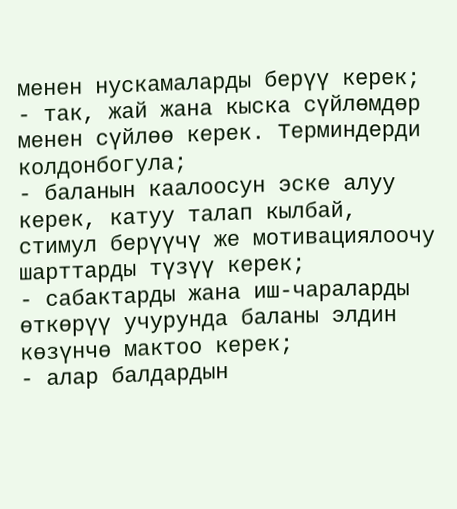менен нускамаларды берүү керек;
- так, жай жана кыска сүйлөмдөр менен сүйлөө керек. Терминдерди колдонбогула;
- баланын каалоосун эске алуу керек, катуу талап кылбай, стимул берүүчү же мотивациялоочу шарттарды түзүү керек;
- сабактарды жана иш-чараларды өткөрүү учурунда баланы элдин көзүнчө мактоо керек;
- алар балдардын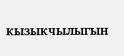кызыкчылыгын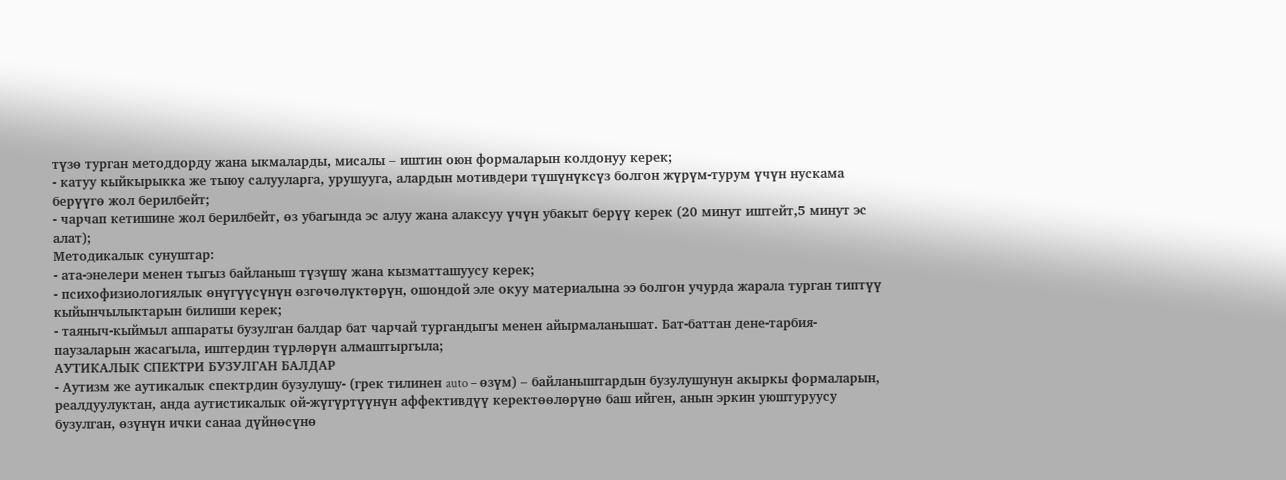түзө турган методдорду жана ыкмаларды, мисалы – иштин оюн формаларын колдонуу керек;
- катуу кыйкырыкка же тыюу салууларга, урушууга, алардын мотивдери түшүнүксүз болгон жүрүм-турум үчүн нускама берүүгө жол берилбейт;
- чарчап кетишине жол берилбейт, өз убагында эс алуу жана алаксуу үчүн убакыт берүү керек (20 минут иштейт,5 минут эс алат);
Методикалык сунуштар:
- ата-энелери менен тыгыз байланыш түзүшү жана кызматташуусу керек;
- психофизиологиялык өнүгүүсүнүн өзгөчөлүктөрүн, ошондой эле окуу материалына ээ болгон учурда жарала турган типтүү кыйынчылыктарын билиши керек;
- таяныч-кыймыл аппараты бузулган балдар бат чарчай тургандыгы менен айырмаланышат. Бат-баттан дене-тарбия-паузаларын жасагыла, иштердин түрлөрүн алмаштыргыла;
АУТИКАЛЫК СПЕКТРИ БУЗУЛГАН БАЛДАР
- Аутизм же аутикалык спектрдин бузулушу- (грек тилинен auto – өзүм) – байланыштардын бузулушунун акыркы формаларын, реалдуулуктан, анда аутистикалык ой-жүгүртүүнүн аффективдүү керектөөлөрүнө баш ийген, анын эркин уюштуруусу бузулган, өзүнүн ички санаа дүйнөсүнө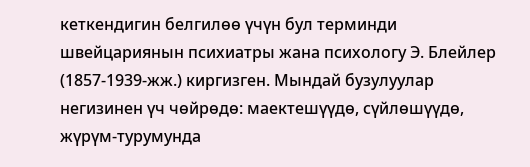кеткендигин белгилөө үчүн бул терминди швейцариянын психиатры жана психологу Э. Блейлер (1857-1939-жж.) киргизген. Мындай бузулуулар негизинен үч чөйрөдө: маектешүүдө, сүйлөшүүдө, жүрүм-турумунда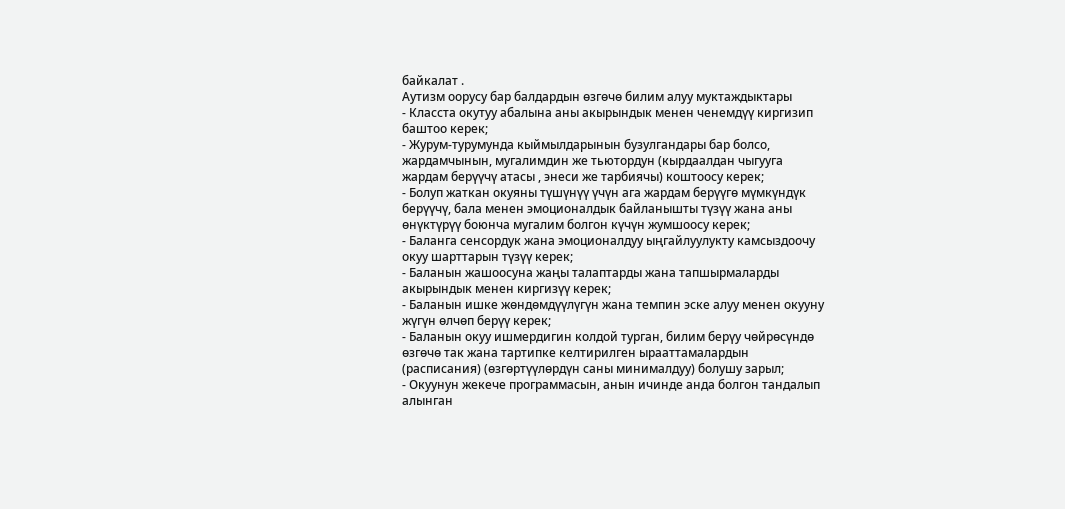байкалат .
Аутизм оорусу бар балдардын өзгөчө билим алуу муктаждыктары
- Класста окутуу абалына аны акырындык менен ченемдүү киргизип баштоо керек;
- Журум-турумунда кыймылдарынын бузулгандары бар болсо, жардамчынын, мугалимдин же тьютордун (кырдаалдан чыгууга жардам берүүчү атасы , энеси же тарбиячы) коштоосу керек;
- Болуп жаткан окуяны түшүнүү үчүн ага жардам берүүгө мүмкүндүк берүүчү, бала менен эмоционалдык байланышты түзүү жана аны өнүктүрүү боюнча мугалим болгон күчүн жумшоосу керек;
- Баланга сенсордук жана эмоционалдуу ыңгайлуулукту камсыздоочу окуу шарттарын түзүү керек;
- Баланын жашоосуна жаңы талаптарды жана тапшырмаларды акырындык менен киргизүү керек;
- Баланын ишке жөндөмдүүлүгүн жана темпин эске алуу менен окууну жүгүн өлчөп берүү керек;
- Баланын окуу ишмердигин колдой турган, билим берүу чөйрөсүндө өзгөчө так жана тартипке келтирилген ырааттамалардын (расписания) (өзгөртүүлөрдүн саны минималдуу) болушу зарыл;
- Окуунун жекече программасын, анын ичинде анда болгон тандалып алынган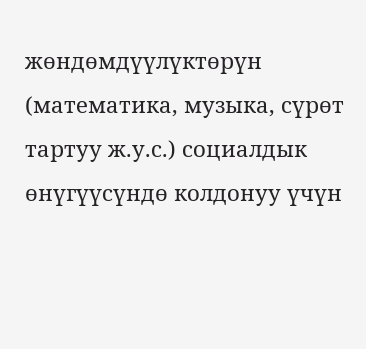жөндөмдүүлүктөрүн (математика, музыка, сүрөт тартуу ж.у.с.) социалдык өнүгүүсүндө колдонуу үчүн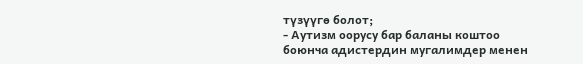түзүүгө болот;
- Аутизм оорусу бар баланы коштоо боюнча адистердин мугалимдер менен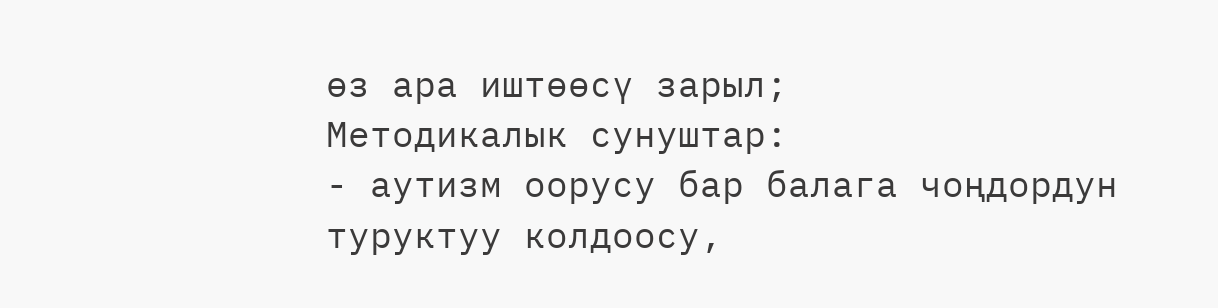өз ара иштөөсү зарыл;
Методикалык сунуштар:
- аутизм оорусу бар балага чоңдордун туруктуу колдоосу,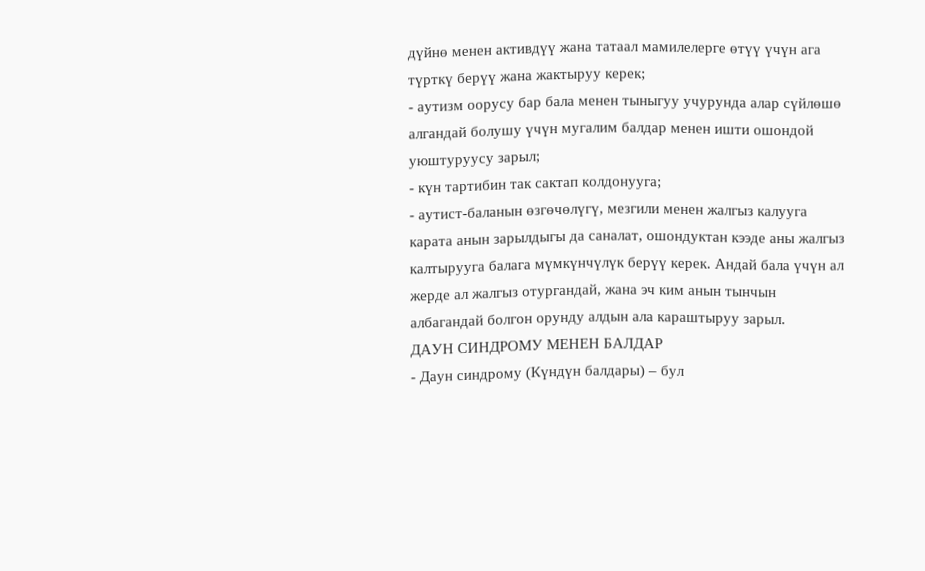дүйнө менен активдүү жана татаал мамилелерге өтүү үчүн ага түрткү берүү жана жактыруу керек;
- аутизм оорусу бар бала менен тыныгуу учурунда алар сүйлөшө алгандай болушу үчүн мугалим балдар менен ишти ошондой уюштуруусу зарыл;
- күн тартибин так сактап колдонууга;
- аутист-баланын өзгөчөлүгү, мезгили менен жалгыз калууга карата анын зарылдыгы да саналат, ошондуктан кээде аны жалгыз калтырууга балага мүмкүнчүлүк берүү керек. Андай бала үчүн ал жерде ал жалгыз отургандай, жана эч ким анын тынчын албагандай болгон орунду алдын ала караштыруу зарыл.
ДАУН СИНДРОМУ МЕНЕН БАЛДАР
- Даун синдрому (Күндүн балдары) – бул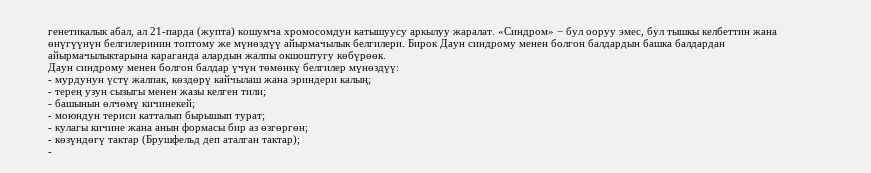генетикалык абал, ал 21-парда (жупта) кошумча хромосомдун катышуусу аркылуу жаралат. «Синдром» − бул ооруу эмес, бул тышкы келбеттин жана өнүгүүнүн белгилеринин топтому же мүнөздүү айырмачылык белгилери. Бирок Даун синдрому менен болгон балдардын башка балдардан айырмачылыктарына караганда алардын жалпы окшоштугу көбүрөөк.
Даун синдрому менен болгон балдар үчүн төмөнкү белгилер мүнөздүү:
- мурдунун үстү жалпак, көздөрү кайчылаш жана эриндери калың;
- терең узун сызыгы менен жазы келген тили;
- башынын өлчөмү кичинекей;
- моюндун териси катталып бырышып турат;
- кулагы кичине жана анын формасы бир аз өзгөргөн;
- көзүндөгү тактар (Брушфельд деп аталган тактар);
-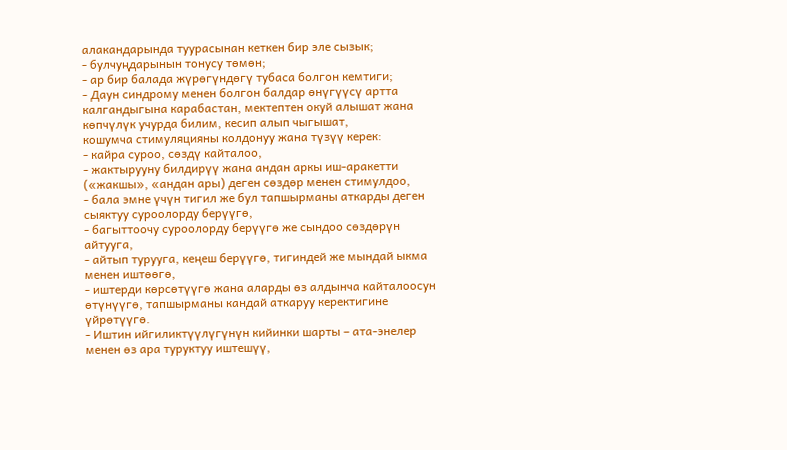алакандарында туурасынан кеткен бир эле сызык;
- булчуңдарынын тонусу төмөн;
- ар бир балада жүрөгүндөгү тубаса болгон кемтиги;
- Даун синдрому менен болгон балдар өнүгүүсү артта калгандыгына карабастан, мектептен окуй алышат жана көпчүлүк учурда билим, кесип алып чыгышат,
кошумча стимуляцияны колдонуу жана түзүү керек:
- кайра суроо, сөздү кайталоо,
- жактырууну билдирүү жана андан аркы иш-аракетти («жакшы», «андан ары) деген сөздөр менен стимулдоо,
- бала эмне үчүн тигил же бул тапшырманы аткарды деген сыяктуу суроолорду берүүгө,
- багыттоочу суроолорду берүүгө же сындоо сөздөрүн айтууга,
- айтып турууга, кеңеш берүүгө, тигиндей же мындай ыкма менен иштөөгө,
- иштерди көрсөтүүгө жана аларды өз алдынча кайталоосун өтүнүүгө, тапшырманы кандай аткаруу керектигине үйрөтүүгө.
- Иштин ийгиликтүүлүгүнүн кийинки шарты – ата-энелер менен өз ара туруктуу иштешүү,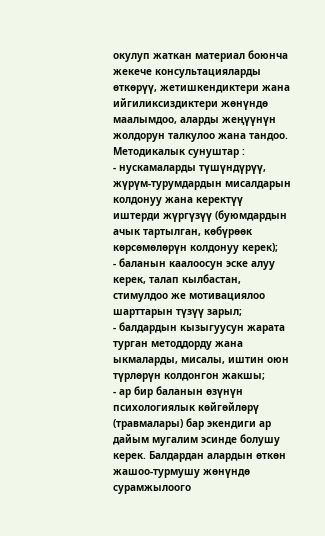окулуп жаткан материал боюнча жекече консультацияларды өткөрүү, жетишкендиктери жана ийгиликсиздиктери жөнүндө маалымдоо, аларды жеңүүнүн жолдорун талкулоо жана тандоо.
Методикалык сунуштар :
- нускамаларды түшүндүрүү, жүрүм-турумдардын мисалдарын колдонуу жана керектүү иштерди жүргүзүү (буюмдардын ачык тартылган, көбүрөөк көрсөмөлөрүн колдонуу керек);
- баланын каалоосун эске алуу керек, талап кылбастан, стимулдоо же мотивациялоо шарттарын түзүү зарыл;
- балдардын кызыгуусун жарата турган методдорду жана ыкмаларды, мисалы, иштин оюн түрлөрүн колдонгон жакшы;
- ар бир баланын өзүнүн психологиялык көйгөйлөрү (травмалары) бар экендиги ар дайым мугалим эсинде болушу керек. Балдардан алардын өткөн жашоо-турмушу жөнүндө сурамжылоого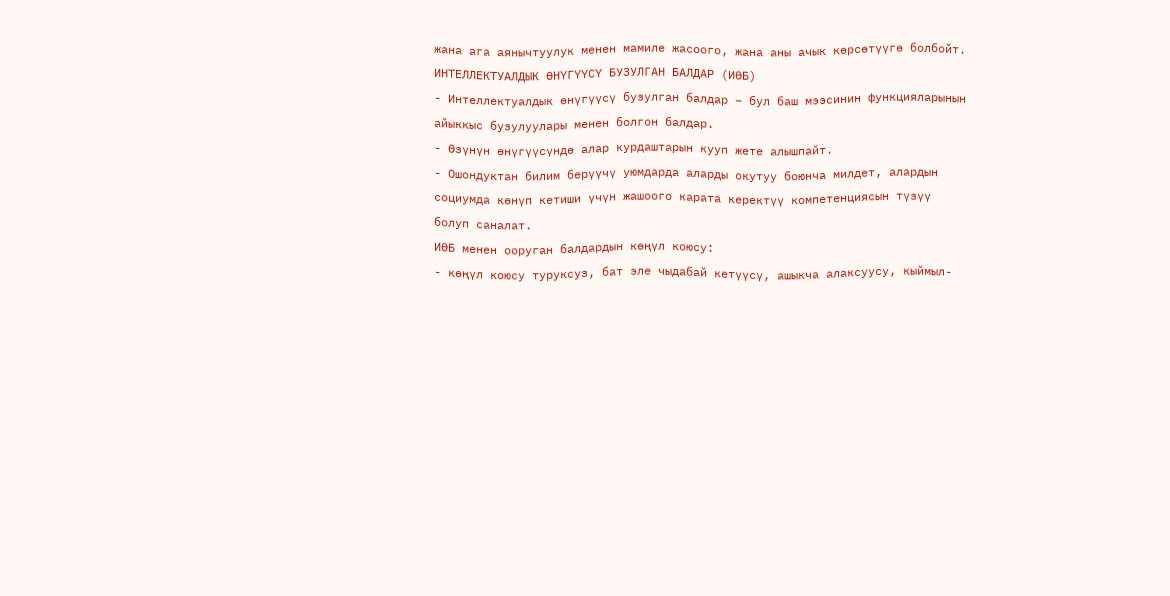жана ага аянычтуулук менен мамиле жасоого, жана аны ачык көрсөтүүгө болбойт.
ИНТЕЛЛЕКТУАЛДЫК ӨНҮГҮҮСҮ БУЗУЛГАН БАЛДАР (ИӨБ)
- Интеллектуалдык өнүгүүсү бузулган балдар – бул баш мээсинин функцияларынын айыккыс бузулуулары менен болгон балдар.
- Өзүнүн өнүгүүсүндө алар курдаштарын кууп жете алышпайт.
- Ошондуктан билим берүүчү уюмдарда аларды окутуу боюнча милдет, алардын социумда көнүп кетиши үчүн жашоого карата керектүү компетенциясын түзүү болуп саналат.
ИӨБ менен ооруган балдардын көңүл коюсу:
- көңүл коюсу туруксуз, бат эле чыдабай кетүүсү, ашыкча алаксуусу, кыймыл-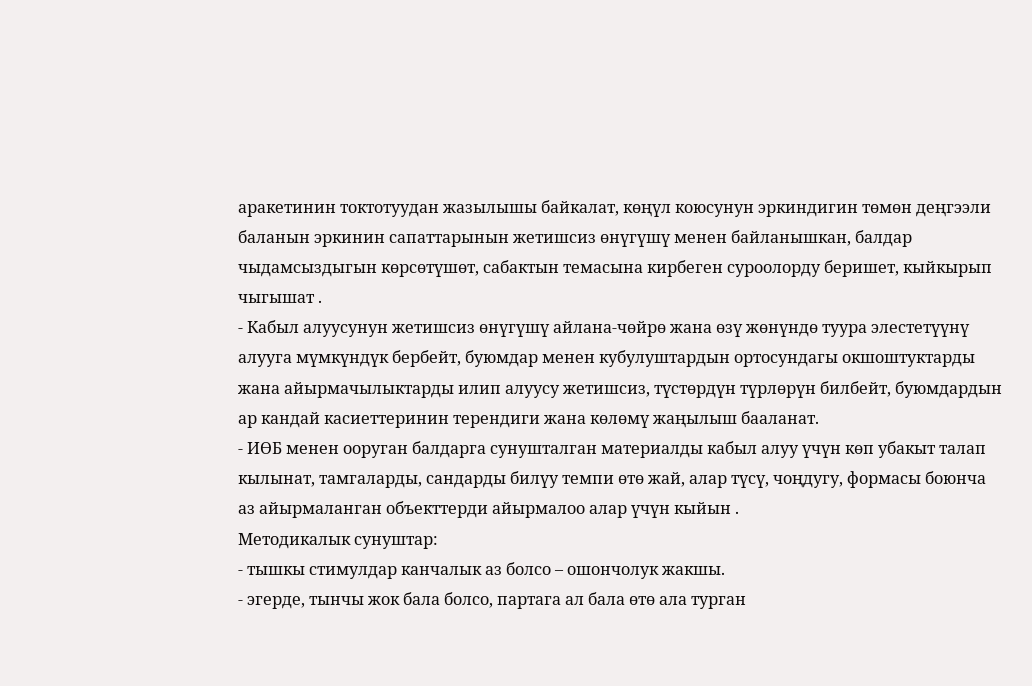аракетинин токтотуудан жазылышы байкалат, көңүл коюсунун эркиндигин төмөн деңгээли баланын эркинин сапаттарынын жетишсиз өнүгүшү менен байланышкан, балдар чыдамсыздыгын көрсөтүшөт, сабактын темасына кирбеген суроолорду беришет, кыйкырып чыгышат .
- Кабыл алуусунун жетишсиз өнүгүшү айлана-чөйрө жана өзү жөнүндө туура элестетүүнү алууга мүмкүндүк бербейт, буюмдар менен кубулуштардын ортосундагы окшоштуктарды жана айырмачылыктарды илип алуусу жетишсиз, түстөрдүн түрлөрүн билбейт, буюмдардын ар кандай касиеттеринин терендиги жана көлөмү жаңылыш бааланат.
- ИӨБ менен ооруган балдарга сунушталган материалды кабыл алуу үчүн көп убакыт талап кылынат, тамгаларды, сандарды билүу темпи өтө жай, алар түсү, чоңдугу, формасы боюнча аз айырмаланган объекттерди айырмалоо алар үчүн кыйын .
Методикалык сунуштар:
- тышкы стимулдар канчалык аз болсо – ошончолук жакшы.
- эгерде, тынчы жок бала болсо, партага ал бала өтө ала турган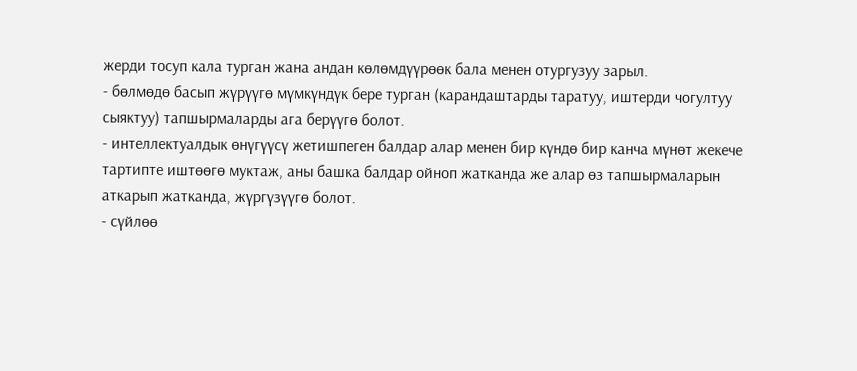жерди тосуп кала турган жана андан көлөмдүүрөөк бала менен отургузуу зарыл.
- бөлмөдө басып жүрүүгө мүмкүндүк бере турган (карандаштарды таратуу, иштерди чогултуу сыяктуу) тапшырмаларды ага берүүгө болот.
- интеллектуалдык өнүгүүсү жетишпеген балдар алар менен бир күндө бир канча мүнөт жекече тартипте иштөөгө муктаж, аны башка балдар ойноп жатканда же алар өз тапшырмаларын аткарып жатканда, жүргүзүүгө болот.
- сүйлөө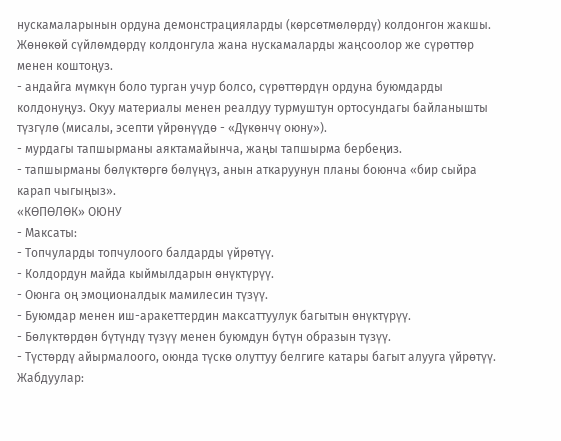нускамаларынын ордуна демонстрацияларды (көрсөтмөлөрдү) колдонгон жакшы. Жөнөкөй сүйлөмдөрдү колдонгула жана нускамаларды жаңсоолор же сүрөттөр менен коштоңуз.
- андайга мүмкүн боло турган учур болсо, сүрөттөрдүн ордуна буюмдарды колдонуңуз. Окуу материалы менен реалдуу турмуштун ортосундагы байланышты түзгүлө (мисалы, эсепти үйрөнүүдө - «Дүкөнчү оюну»).
- мурдагы тапшырманы аяктамайынча, жаңы тапшырма бербеңиз.
- тапшырманы бөлүктөргө бөлүңүз, анын аткаруунун планы боюнча «бир сыйра карап чыгыңыз».
«КӨПӨЛӨК» ОЮНУ
- Максаты:
- Топчуларды топчулоого балдарды үйрөтүү.
- Колдордун майда кыймылдарын өнүктүрүү.
- Оюнга оң эмоционалдык мамилесин түзүү.
- Буюмдар менен иш-аракеттердин максаттуулук багытын өнүктүрүү.
- Бөлүктөрдөн бүтүндү түзүү менен буюмдун бүтүн образын түзүү.
- Түстөрдү айырмалоого, оюнда түскө олуттуу белгиге катары багыт алууга үйрөтүү.
Жабдуулар: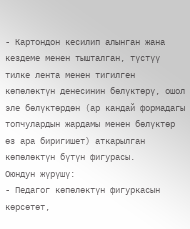- Картондон кесилип алынган жана кездеме менен тышталган, түстүү тилке лента менен тигилген көпөлөктүн денесинин бөлүктөрү, ошол эле бөлүктөрдөн (ар кандай формадагы топчулардын жардамы менен бөлүктөр өз ара биригишет) аткарылган көпөлөктүн бүтүн фигурасы.
Оюндун жүрүшү:
- Педагог көпөлөктүн фигуркасын көрсөтөт,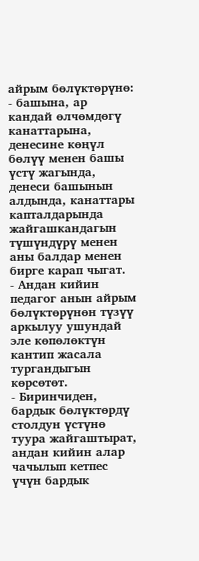айрым бөлүктөрүнө:
- башына, ар кандай өлчөмдөгү канаттарына, денесине көңүл бөлүү менен башы үстү жагында, денеси башынын алдында, канаттары капталдарында жайгашкандагын түшүндүрү менен аны балдар менен бирге карап чыгат.
- Андан кийин педагог анын айрым бөлүктөрүнөн түзүү аркылуу ушундай эле көпөлөктүн кантип жасала тургандыгын көрсөтөт.
- Биринчиден, бардык бөлүктөрдү столдун үстүнө туура жайгаштырат, андан кийин алар чачылып кетпес үчүн бардык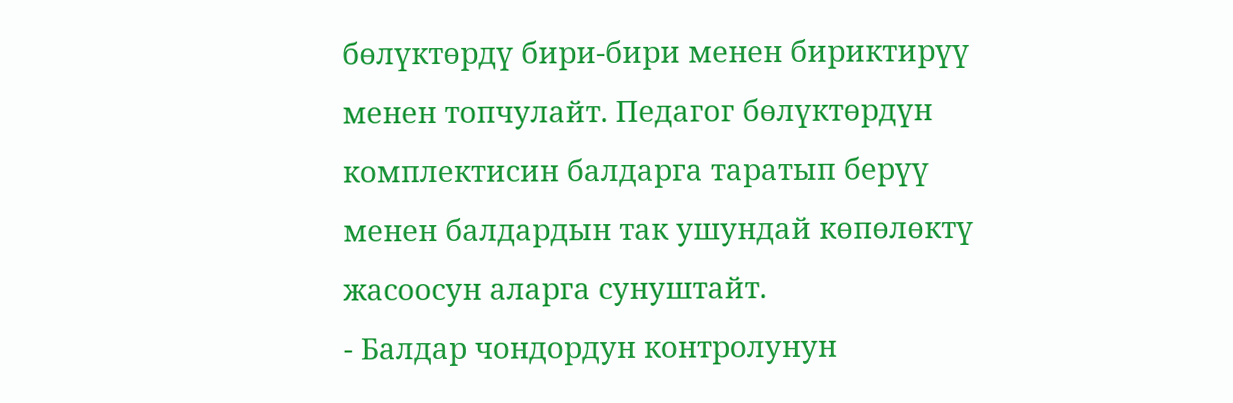бөлүктөрдү бири-бири менен бириктирүү менен топчулайт. Педагог бөлүктөрдүн комплектисин балдарга таратып берүү менен балдардын так ушундай көпөлөктү жасоосун аларга сунуштайт.
- Балдар чондордун контролунун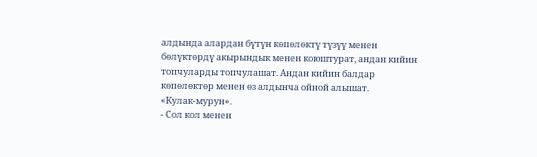алдында алардан бүтүн көпөлөктү түзүү менен бөлүктөрдү акырындык менен коюштурат, андан кийин топчуларды топчулашат. Андан кийин балдар көпөлөктөр менен өз алдынча ойной алышат.
«Кулак-мурун».
- Сол кол менен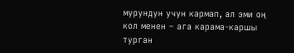мурундун учун кармап, ал эми оң кол менен – ага карама-каршы турган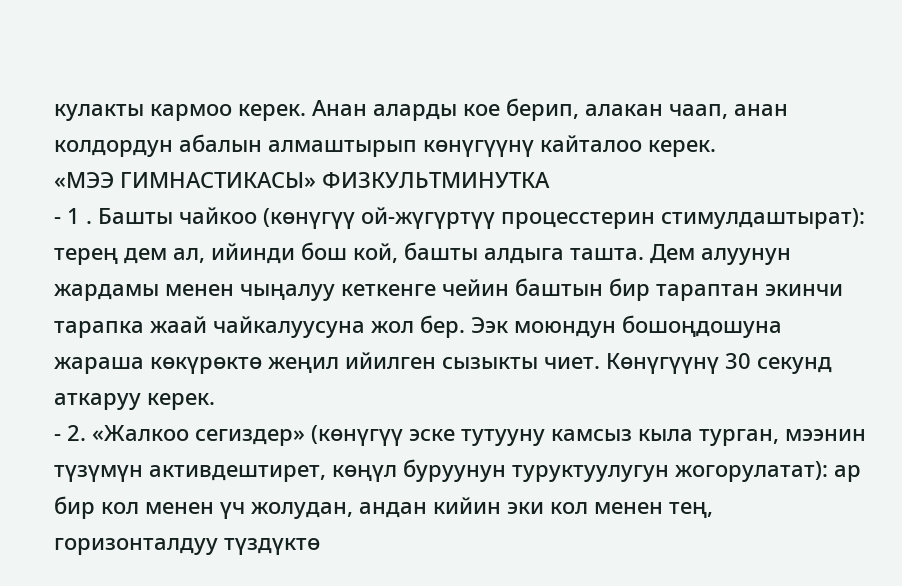кулакты кармоо керек. Анан аларды кое берип, алакан чаап, анан колдордун абалын алмаштырып көнүгүүнү кайталоо керек.
«МЭЭ ГИМНАСТИКАСЫ» ФИЗКУЛЬТМИНУТКА
- 1 . Башты чайкоо (көнүгүү ой-жүгүртүү процесстерин стимулдаштырат): терең дем ал, ийинди бош кой, башты алдыга ташта. Дем алуунун жардамы менен чыңалуу кеткенге чейин баштын бир тараптан экинчи тарапка жаай чайкалуусуна жол бер. Ээк моюндун бошоңдошуна жараша көкүрөктө жеңил ийилген сызыкты чиет. Көнүгүүнү 30 секунд аткаруу керек.
- 2. «Жалкоо сегиздер» (көнүгүү эске тутууну камсыз кыла турган, мээнин түзүмүн активдештирет, көңүл буруунун туруктуулугун жогорулатат): ар бир кол менен үч жолудан, андан кийин эки кол менен тең, горизонталдуу түздүктө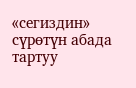«сегиздин» сүрөтүн абада тартуу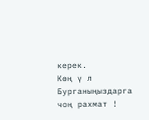керек.
Көң ү л
Бурганыңыздарга
чоң рахмат !